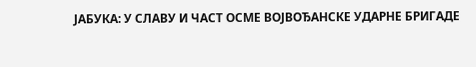ЈАБУКА: У СЛАВУ И ЧАСТ ОСМЕ ВОЈВОЂАНСКЕ УДАРНЕ БРИГАДЕ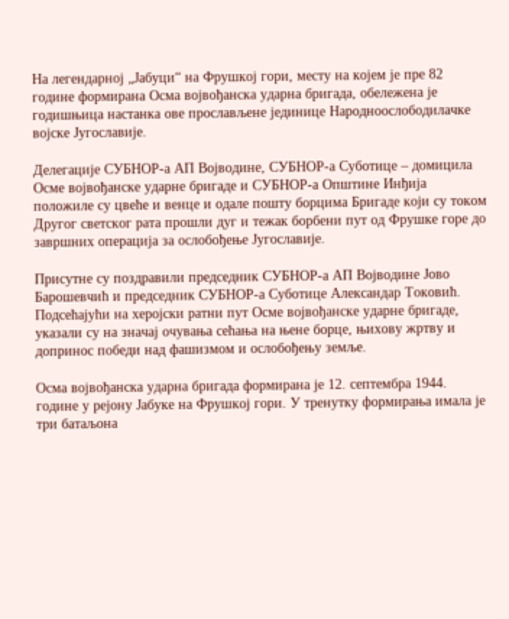На легендарној „Јабуци“ на Фрушкој гори, месту на којем је пре 82 године формирана Осма војвођанска ударна бригада, обележена је годишњица настанка ове прослављене јединице Народноослободилачке војске Југославије.

Делегације СУБНОР-а АП Војводине, СУБНОР-а Суботице – домицила Осме војвођанске ударне бригаде и СУБНОР-а Општине Инђија положиле су цвеће и венце и одале пошту борцима Бригаде који су током Другог светског рата прошли дуг и тежак борбени пут од Фрушке горе до завршних операција за ослобођење Југославије.

Присутне су поздравили председник СУБНОР-а АП Војводине Јово Барошевчић и председник СУБНОР-а Суботице Александар Токовић. Подсећајући на херојски ратни пут Осме војвођанске ударне бригаде, указали су на значај очувања сећања на њене борце, њихову жртву и допринос победи над фашизмом и ослобођењу земље.

Осма војвођанска ударна бригада формирана је 12. септембра 1944. године у рејону Јабуке на Фрушкој гори. У тренутку формирања имала је три батаљона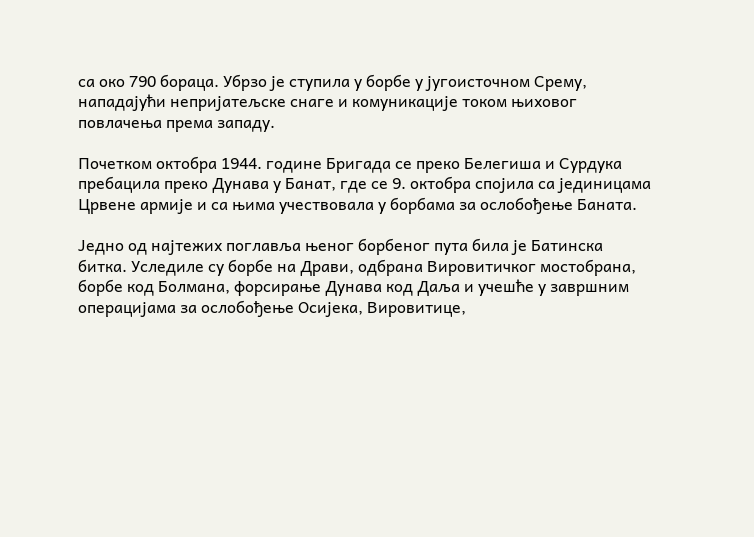са око 790 бораца. Убрзо је ступила у борбе у југоисточном Срему, нападајући непријатељске снаге и комуникације током њиховог повлачења према западу.

Почетком октобра 1944. године Бригада се преко Белегиша и Сурдука пребацила преко Дунава у Банат, где се 9. октобра спојила са јединицама Црвене армије и са њима учествовала у борбама за ослобођење Баната.

Једно од најтежих поглавља њеног борбеног пута била је Батинска битка. Уследиле су борбе на Драви, одбрана Вировитичког мостобрана, борбе код Болмана, форсирање Дунава код Даља и учешће у завршним операцијама за ослобођење Осијека, Вировитице,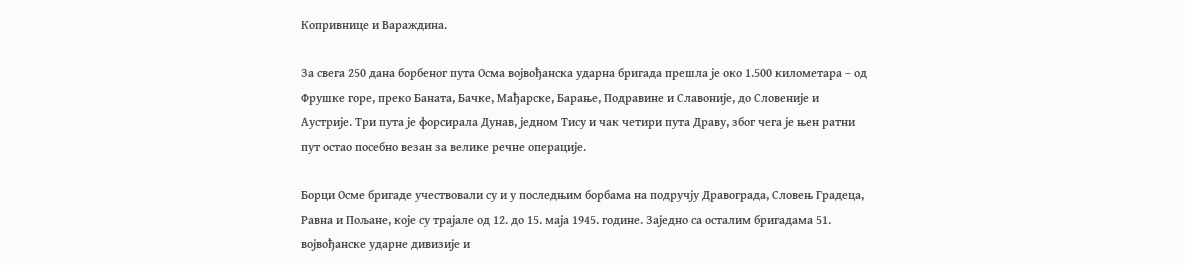Копривнице и Вараждина.

За свега 250 дана борбеног пута Осма војвођанска ударна бригада прешла је око 1.500 километара – од Фрушке горе, преко Баната, Бачке, Мађарске, Барање, Подравине и Славоније, до Словеније и Аустрије. Три пута је форсирала Дунав, једном Тису и чак четири пута Драву, због чега је њен ратни пут остао посебно везан за велике речне операције.

Борци Осме бригаде учествовали су и у последњим борбама на подручју Дравограда, Словењ Градеца, Равна и Пољане, које су трајале од 12. до 15. маја 1945. године. Заједно са осталим бригадама 51. војвођанске ударне дивизије и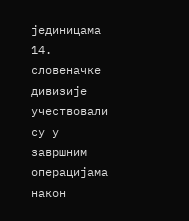јединицама 14. словеначке дивизије учествовали су у завршним операцијама након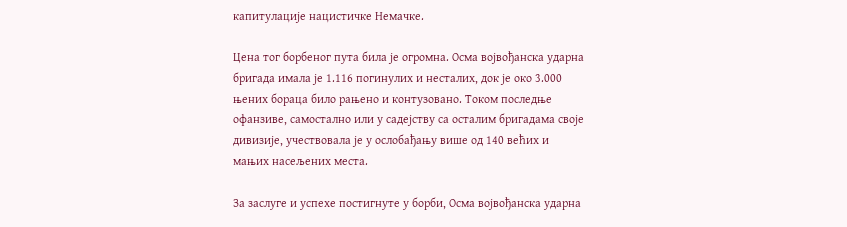капитулације нацистичке Немачке.

Цена тог борбеног пута била је огромна. Осма војвођанска ударна бригада имала је 1.116 погинулих и несталих, док је око 3.000 њених бораца било рањено и контузовано. Током последње офанзиве, самостално или у садејству са осталим бригадама своје дивизије, учествовала је у ослобађању више од 140 већих и мањих насељених места.

За заслуге и успехе постигнуте у борби, Осма војвођанска ударна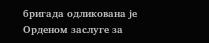бригада одликована је Орденом заслуге за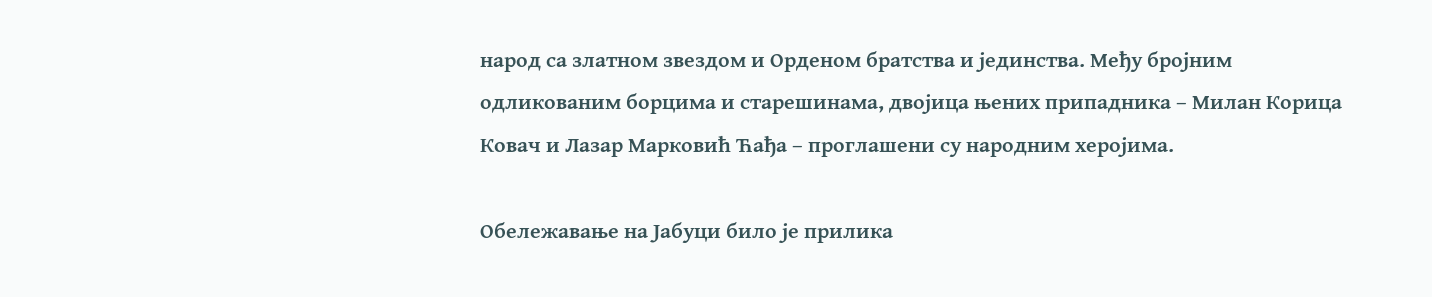народ са златном звездом и Орденом братства и јединства. Међу бројним одликованим борцима и старешинама, двојица њених припадника – Милан Корица Ковач и Лазар Марковић Ћађа – проглашени су народним херојима.

Обележавање на Јабуци било је прилика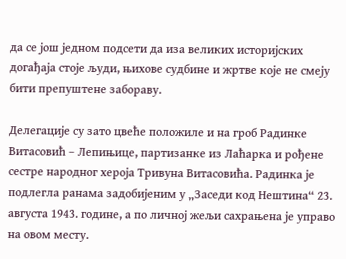да се још једном подсети да иза великих историјских догађаја стоје људи, њихове судбине и жртве које не смеју бити препуштене забораву.

Делегације су зато цвеће положиле и на гроб Радинке Витасовић – Лепињице, партизанке из Лаћарка и рођене сестре народног хероја Тривуна Витасовића. Радинка је подлегла ранама задобијеним у „Заседи код Нештина“ 23. августа 1943. године, а по личној жељи сахрањена је управо на овом месту.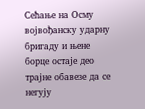Сећање на Осму војвођанску ударну бригаду и њене борце остаје део трајне обавезе да се негују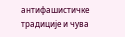антифашистичке традиције и чува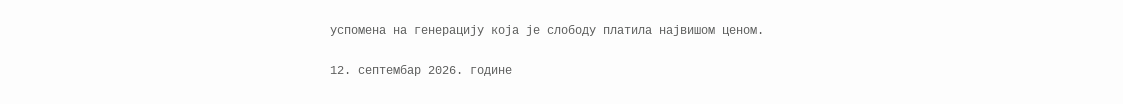успомена на генерацију која је слободу платила највишом ценом.

12. септембар 2026. године